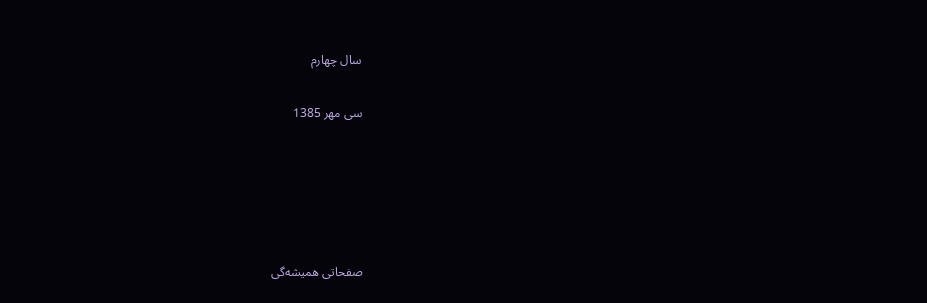سال چهارم

سی مهر 1385





صفحاتی هميشه‌گی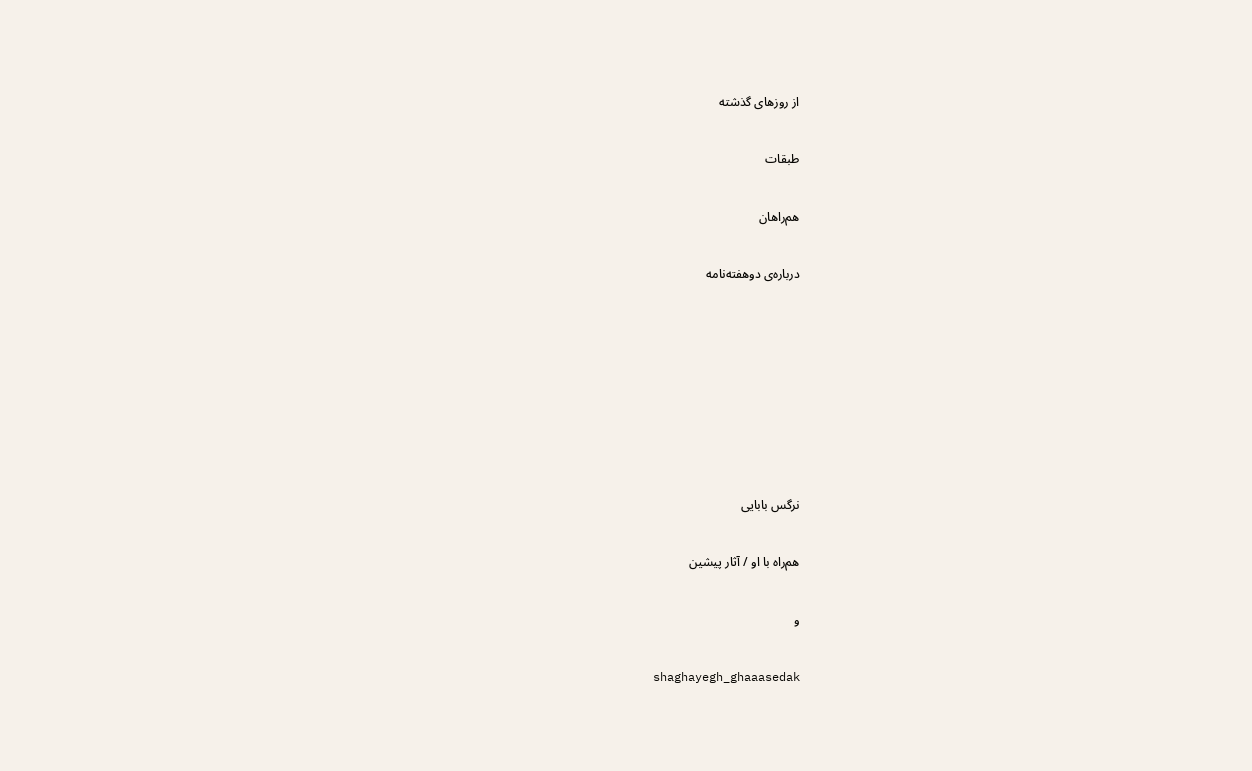از روزهای گذشته

طبقات

هم‌راهان

درباره‌ی دوهفته‌نامه







نرگس بابايی

هم‌راه با او / آثار پيشين

و

shaghayegh_ghaaasedak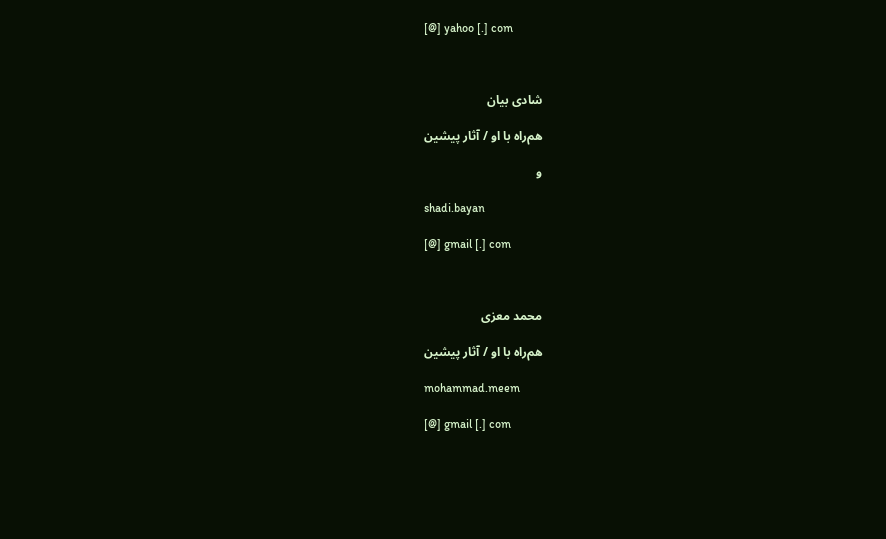[@] yahoo [.] com



شادی بيان

هم‌راه با او / آثار پيشين

و

shadi.bayan

[@] gmail [.] com



محمد معزی

هم‌راه با او / آثار پيشين

mohammad.meem

[@] gmail [.] com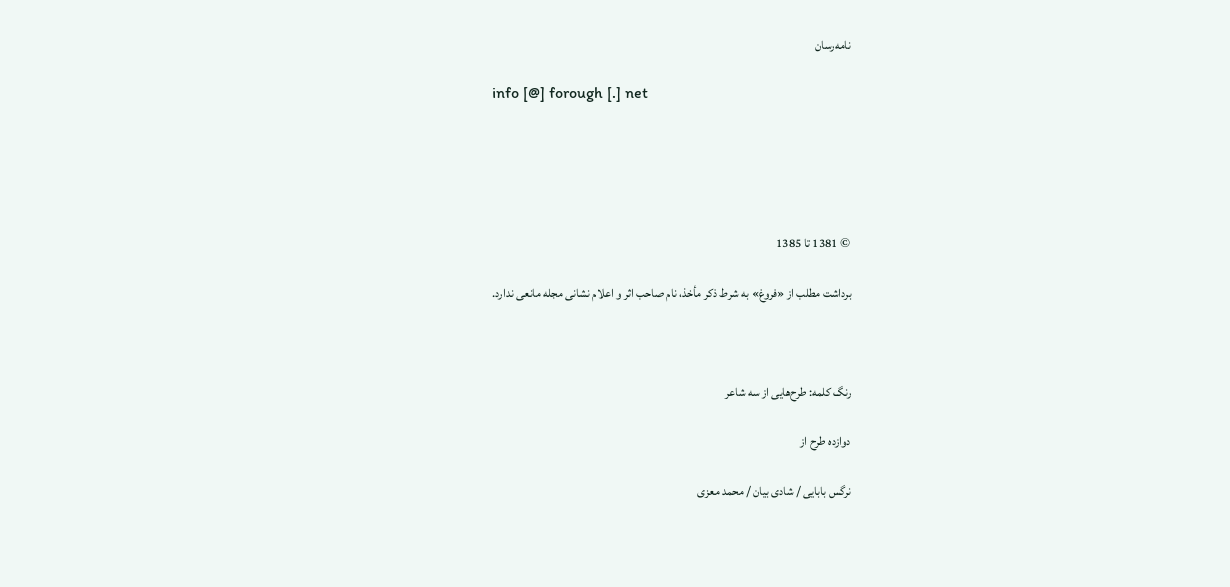نامه‌رسان

info [@] forough [.] net





© 1381 تا 1385

برداشت مطلب از «فروغ» به شرط ذكر مأخذ، نام صاحب اثر و اعلام نشانی مجله مانعی ندارد.



رنگ كلمه: طرح‌هايی از سه شاعر

دوازده طرح از

نرگس بابايی / شادی بيان / محمد معزی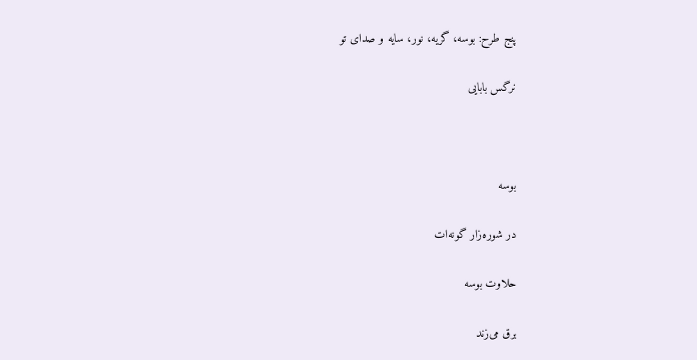پنج طرح: بوسه، گريه، نور، سايه و صدای تو

نرگس بابايی



بوسه

در شوره‌زار گونه‌ات

حلاوت بوسه

برق می‌زند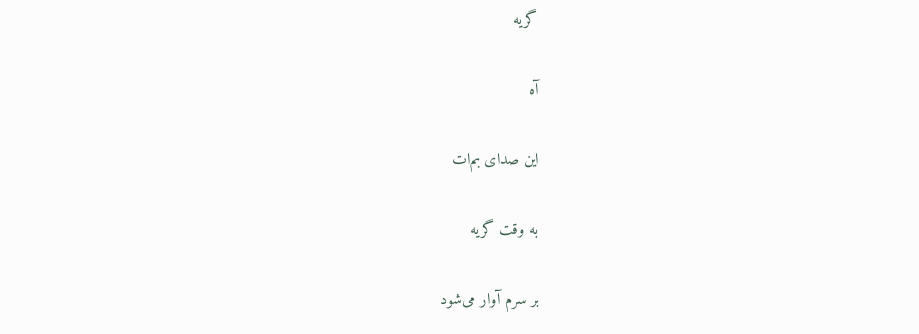گريه

آه

اين صدای بم‌ات

به وقت گريه

بر سرم آوار می‌شود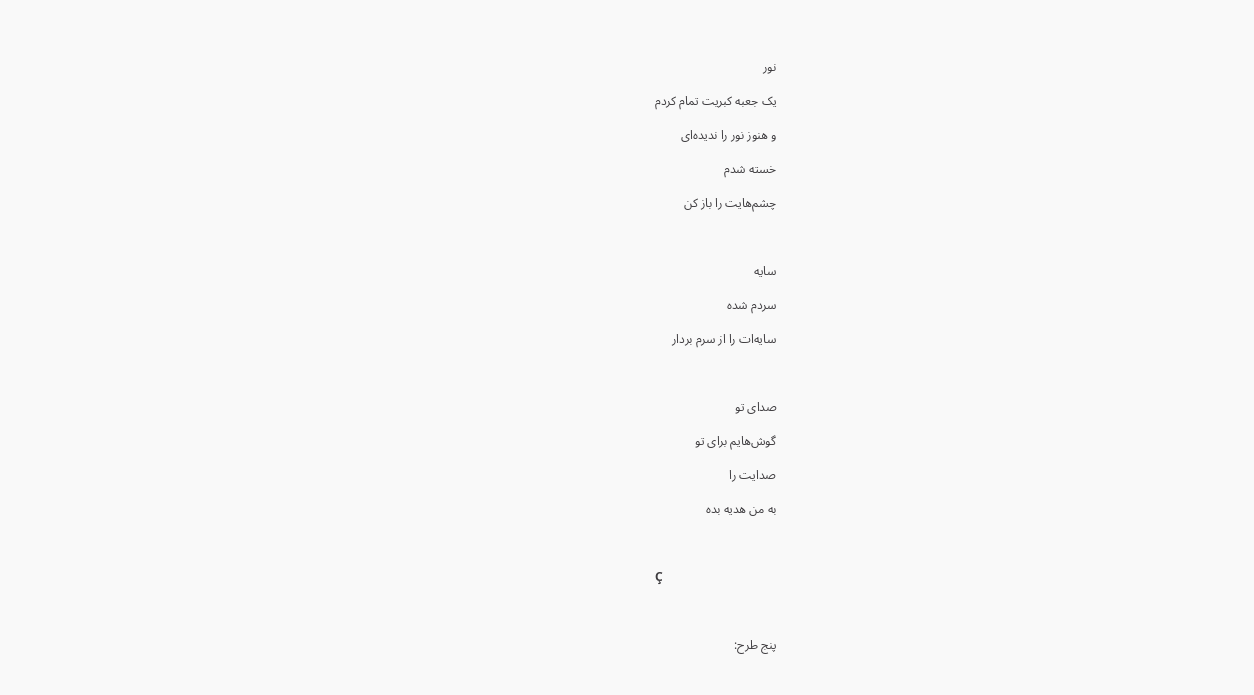نور

يک جعبه کبريت تمام کردم

و هنوز نور را نديده‌ای

خسته شدم

چشم‌هايت را باز کن



سايه

سردم شده

سايه‌ات را از سرم بردار



صدای تو

گوش‌هايم برای تو

صدايت را

به من هديه بده



Ç



پنج طرح: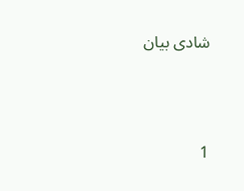شادی بيان



1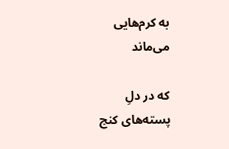به کرم‌هايی می‌ماند

که در دلِ پسته‌های کنج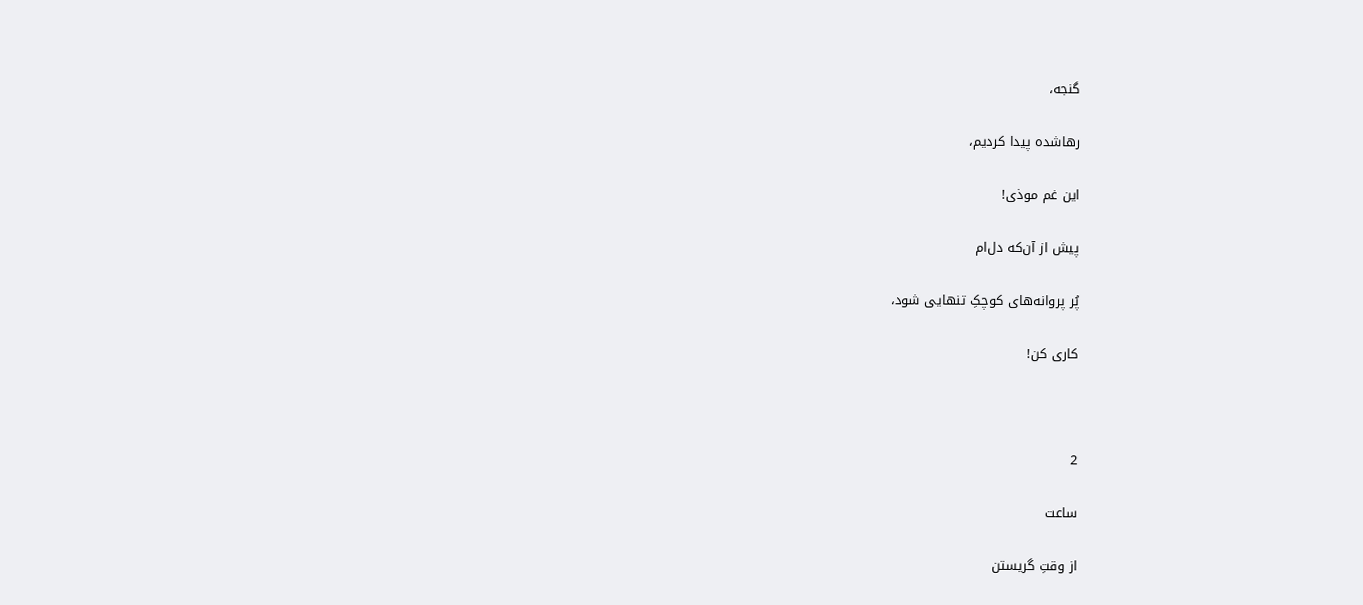گنجه،

رهاشده پيدا کرديم،

اين غم موذی!

پيش از آن‌که دل‌ام

پُر پروانه‌های کوچکِ تنهايی شود،

کاری کن!



2

ساعت

از وقتِ گريستن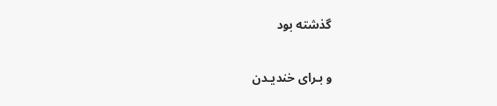گذشته بود

و بـرای خنديـدن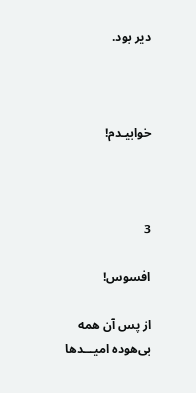دير بود.



خوابيـدم!



3

افسوس!

از پس آن همه بی‌هوده اميـــدها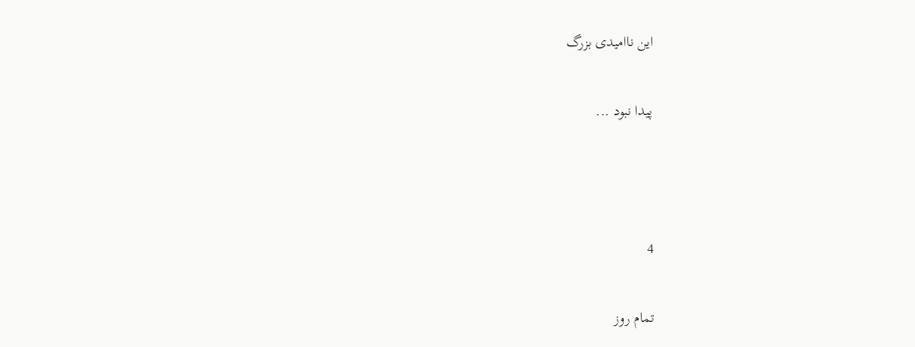اين نااميدی بزرگ

پيدا نبود ...



4

تمام روز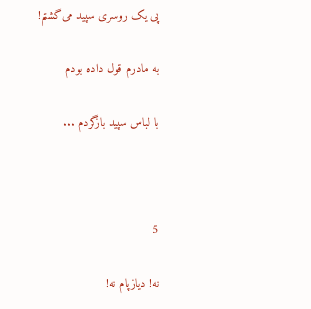پی يک روسری سپيد می‌گشتم!

به مادرم قول داده بودم

با لباس سپيد بازگردم ...



5

نه! ديازپام نه!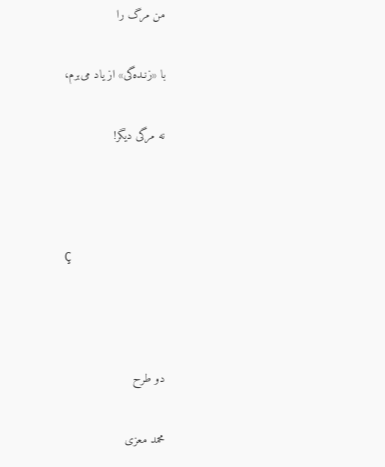من مرگ را

با «زنـده‌گی» از ياد می‌برم،

نه مرگی ديگر!



Ç



دو طرح

محمد معزی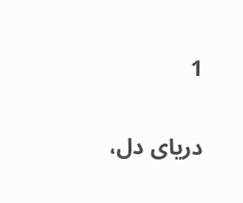1

دريای دل،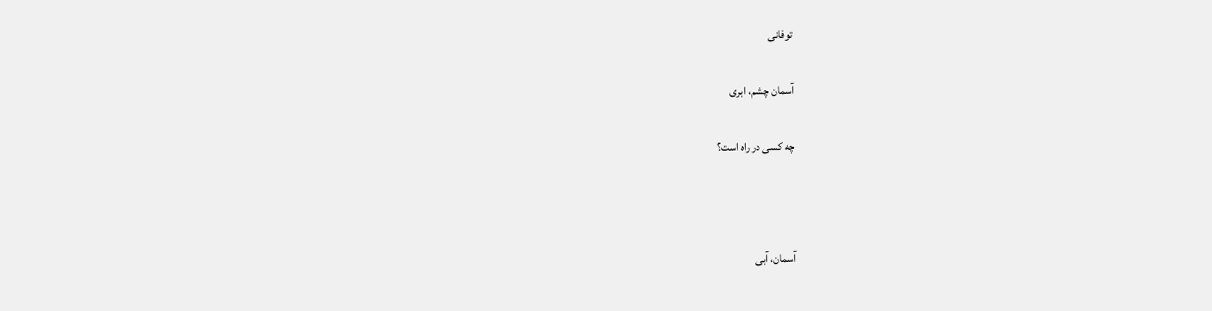توفانی

آسمان چشم، ابری

چه كسی در راه است؟



آسمان، آبی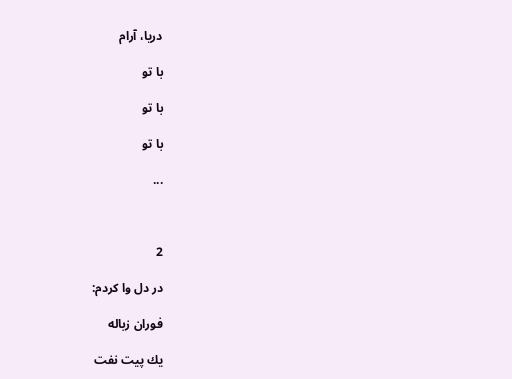دريا، آرام

با تو

با تو

با تو

...



2

در دل وا كردم:

فوران زباله

يك پيت نفت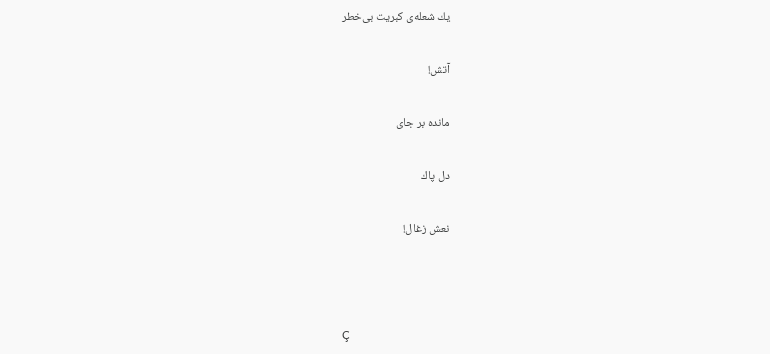يك شعله‌ی كبريت بی‌خطر

آتش!

مانده بر جای

دل پاك

نعش زغال!



Ç